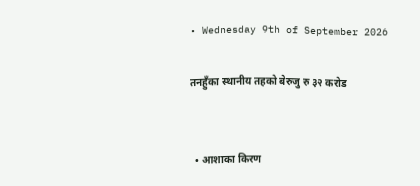• Wednesday 9th of September 2026

तनहुँका स्थानीय तहको बेरुजु रु ३२ करोड


  • आशाका किरण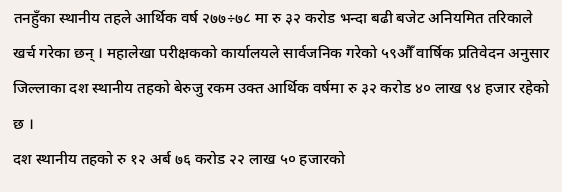तनहुँका स्थानीय तहले आर्थिक वर्ष २७७÷७८ मा रु ३२ करोड भन्दा बढी बजेट अनियमित तरिकाले खर्च गरेका छन् । महालेखा परीक्षकको कार्यालयले सार्वजनिक गरेको ५९औँ वार्षिक प्रतिवेदन अनुसार जिल्लाका दश स्थानीय तहको बेरुजु रकम उक्त आर्थिक वर्षमा रु ३२ करोड ४० लाख ९४ हजार रहेको छ ।
दश स्थानीय तहको रु १२ अर्ब ७६ करोड २२ लाख ५० हजारको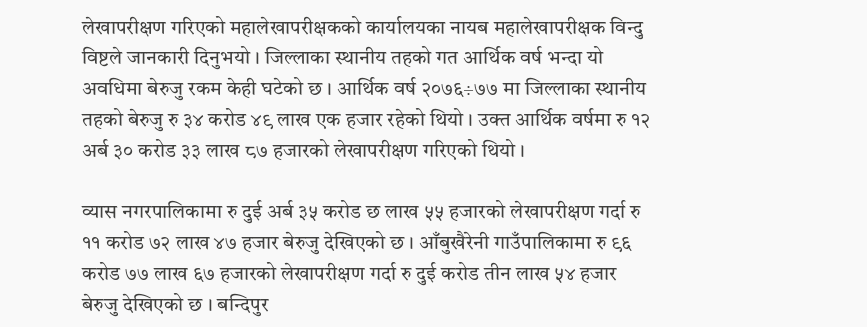लेखापरीक्षण गरिएको महालेखापरीक्षकको कार्यालयका नायब महालेखापरीक्षक विन्दु विष्टले जानकारी दिनुभयो । जिल्लाका स्थानीय तहको गत आर्थिक वर्ष भन्दा यो अवधिमा बेरुजु रकम केही घटेको छ । आर्थिक वर्ष २०७६÷७७ मा जिल्लाका स्थानीय तहको बेरुजु रु ३४ करोड ४९ लाख एक हजार रहेको थियो । उक्त आर्थिक वर्षमा रु १२ अर्ब ३० करोड ३३ लाख ८७ हजारको लेखापरीक्षण गरिएको थियो ।

व्यास नगरपालिकामा रु दुई अर्ब ३५ करोड छ लाख ५५ हजारको लेखापरीक्षण गर्दा रु ११ करोड ७२ लाख ४७ हजार बेरुजु देखिएको छ । आँबुखैरेनी गाउँपालिकामा रु ९६ करोड ७७ लाख ६७ हजारको लेखापरीक्षण गर्दा रु दुई करोड तीन लाख ५४ हजार बेरुजु देखिएको छ । बन्दिपुर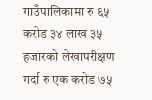गाउँपालिकामा रु ६५ करोड ३४ लाख ३५ हजारको लेखापरीक्षण गर्दा रु एक करोड ७५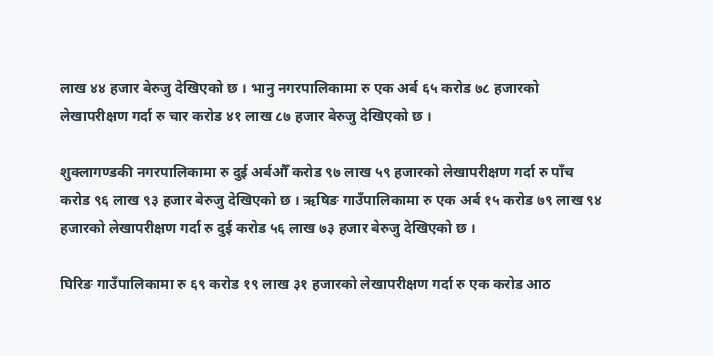लाख ४४ हजार बेरुजु देखिएको छ । भानु नगरपालिकामा रु एक अर्ब ६५ करोड ७८ हजारको लेखापरीक्षण गर्दा रु चार करोड ४१ लाख ८७ हजार बेरुजु देखिएको छ ।

शुक्लागण्डकी नगरपालिकामा रु दुई अर्बऔँ करोड ९७ लाख ५९ हजारको लेखापरीक्षण गर्दा रु पाँच करोड ९६ लाख ९३ हजार बेरुजु देखिएको छ । ऋषिङ गाउँपालिकामा रु एक अर्ब १५ करोड ७९ लाख ९४ हजारको लेखापरीक्षण गर्दा रु दुई करोड ५६ लाख ७३ हजार बेरुजु देखिएको छ ।

घिरिङ गाउँपालिकामा रु ६९ करोड १९ लाख ३१ हजारको लेखापरीक्षण गर्दा रु एक करोड आठ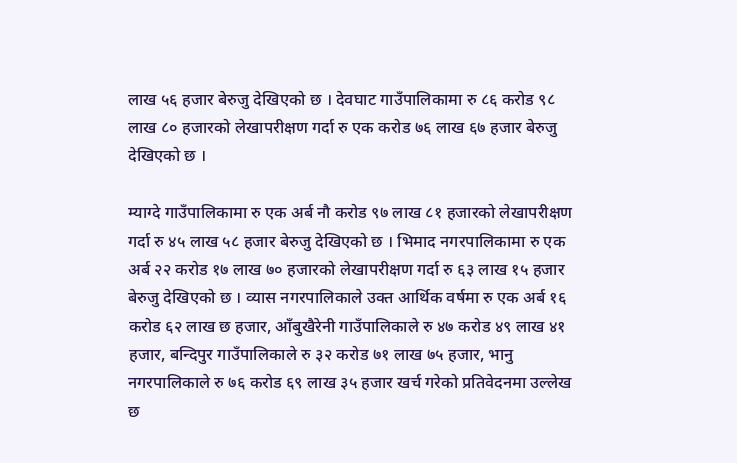लाख ५६ हजार बेरुजु देखिएको छ । देवघाट गाउँपालिकामा रु ८६ करोड ९८ लाख ८० हजारको लेखापरीक्षण गर्दा रु एक करोड ७६ लाख ६७ हजार बेरुजु देखिएको छ ।

म्याग्दे गाउँपालिकामा रु एक अर्ब नौ करोड ९७ लाख ८१ हजारको लेखापरीक्षण गर्दा रु ४५ लाख ५८ हजार बेरुजु देखिएको छ । भिमाद नगरपालिकामा रु एक अर्ब २२ करोड १७ लाख ७० हजारको लेखापरीक्षण गर्दा रु ६३ लाख १५ हजार बेरुजु देखिएको छ । व्यास नगरपालिकाले उक्त आर्थिक वर्षमा रु एक अर्ब १६ करोड ६२ लाख छ हजार, आँबुखैरेनी गाउँपालिकाले रु ४७ करोड ४९ लाख ४१ हजार, बन्दिपुर गाउँपालिकाले रु ३२ करोड ७१ लाख ७५ हजार, भानु नगरपालिकाले रु ७६ करोड ६९ लाख ३५ हजार खर्च गरेको प्रतिवेदनमा उल्लेख छ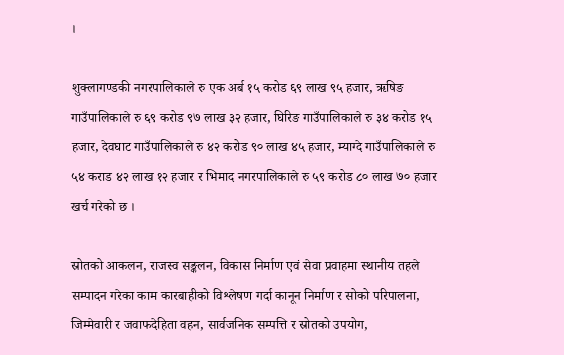।

शुक्लागण्डकी नगरपालिकाले रु एक अर्ब १५ करोड ६९ लाख ९५ हजार, ऋषिङ गाउँपालिकाले रु ६९ करोड ९७ लाख ३२ हजार, घिरिङ गाउँपालिकाले रु ३४ करोड १५ हजार, देवघाट गाउँपालिकाले रु ४२ करोड ९० लाख ४५ हजार, म्याग्दे गाउँपालिकाले रु ५४ कराड ४२ लाख १२ हजार र भिमाद नगरपालिकाले रु ५९ करोड ८० लाख ७० हजार खर्च गरेको छ ।

स्रोतको आकलन, राजस्व सङ्कलन, विकास निर्माण एवं सेवा प्रवाहमा स्थानीय तहले सम्पादन गरेका काम कारबाहीको विश्लेषण गर्दा कानून निर्माण र सोको परिपालना, जिम्मेवारी र जवाफदेहिता वहन, सार्वजनिक सम्पत्ति र स्रोतको उपयोग,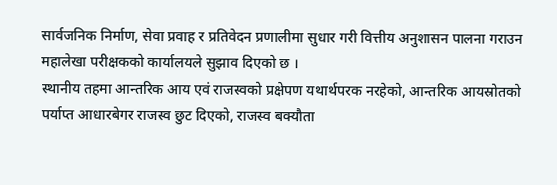सार्वजनिक निर्माण, सेवा प्रवाह र प्रतिवेदन प्रणालीमा सुधार गरी वित्तीय अनुशासन पालना गराउन महालेखा परीक्षकको कार्यालयले सुझाव दिएको छ ।
स्थानीय तहमा आन्तरिक आय एवं राजस्वको प्रक्षेपण यथार्थपरक नरहेको, आन्तरिक आयस्रोतको पर्याप्त आधारबेगर राजस्व छुट दिएको, राजस्व बक्यौता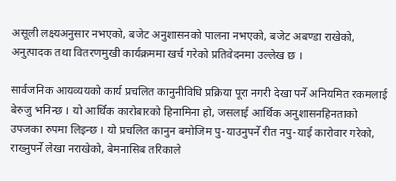असूली लक्ष्यअनुसार नभएको, बजेट अनुशासनको पालना नभएको, बजेट अबण्डा राखेको, अनुत्पादक तथा वितरणमुखी कार्यक्रममा खर्च गरेको प्रतिवेदनमा उल्लेख छ ।

सार्वजनिक आयव्ययको कार्य प्रचलित कानुनीविधि प्रक्रिया पूरा नगरी देखा पर्ने अनियमित रकमलाई बेरुजु भनिन्छ । यो आर्थिक कारोबारको हिनामिना हो, जसलाई आर्थिक अनुशासनहिनताको उपजका रुपमा लिइन्छ । यो प्रचलित कानुन बमोजिम पु-याउनुपर्ने रीत नपु-याई कारोवार गरेको, राख्नुपर्ने लेखा नराखेको, बेमनासिब तरिकाले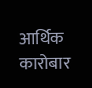आर्थिक कारोबार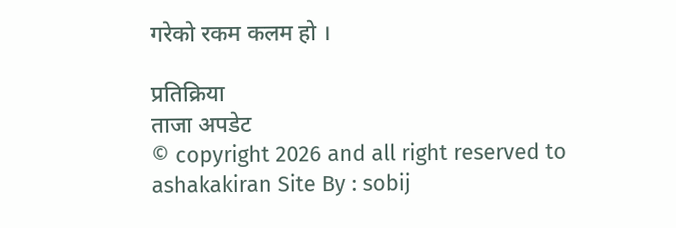गरेको रकम कलम हो ।

प्रतिक्रिया
ताजा अपडेट
© copyright 2026 and all right reserved to ashakakiran Site By : sobij